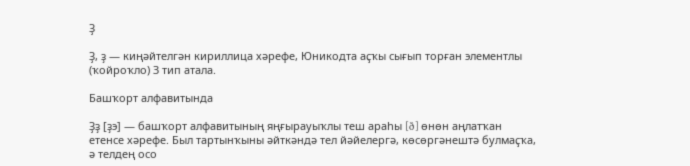Ҙ

Ҙ, ҙ — киңәйтелгән кириллица хәрефе, Юникодта аҫҡы сығып торған элементлы (ҡойроҡло) З тип атала.

Башҡорт алфавитында

Ҙҙ [ҙэ] — башҡорт алфавитының яңғырауыҡлы теш араһы [ð] өнөн аңлатҡан етенсе хәрефе. Был тартынҡыны әйткәндә тел йәйелергә, көсөргәнештә булмаҫҡа, ә телдең осо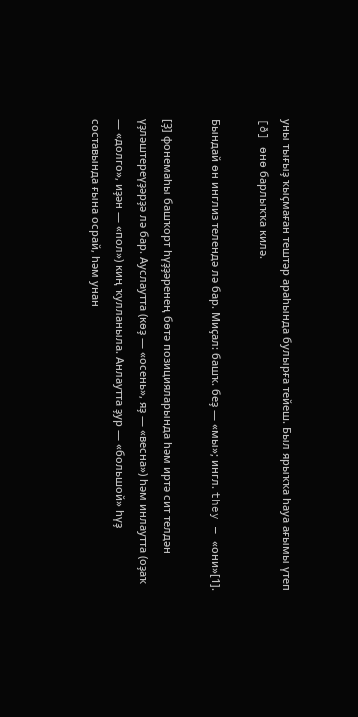уны тығыҙ ҡыҫмаған тештәр араһында булырға тейеш. Был ярыҡҡа һауа ағымы үтеп [ð] өнө барлыҡҡа килә.

Бындай өн инглиз телендә лә бар. Миҫал: башҡ. беҙ — «мы»; ингл. they — «они»[1].

[Ҙ] фонемаһы башҡорт һүҙҙәренең бөтә позицияларында һәм иртә сит телдән үҙләштереүҙәрҙә лә бар. Ауслаутта (көҙ — «осень», яҙ — «весна») һәм инлаутта (оҙаҡ — «долго», иҙән — «пол») киң ҡулланыла. Анлаутта ҙур — «большой» һүҙ составында ғына осрай, һәм унан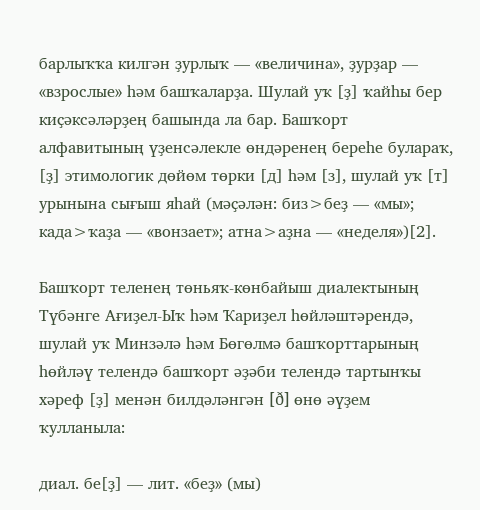барлыҡҡа килгән ҙурлыҡ — «величина», ҙурҙар — «взрослые» һәм башҡаларҙа. Шулай уҡ [ҙ] ҡайһы бер киҫәксәләрҙең башында ла бар. Башҡорт алфавитының үҙенсәлекле өндәренең береһе булараҡ, [ҙ] этимологик дөйөм төрки [д] һәм [з], шулай уҡ [т] урынына сығыш яһай (мәҫәлән: биз>беҙ — «мы»; када>ҡаҙа — «вонзает»; атна>аҙна — «неделя»)[2].

Башҡорт теленең төньяҡ-көнбайыш диалектының Түбәнге Ағиҙел-Ыҡ һәм Ҡариҙел һөйләштәрендә, шулай уҡ Минзәлә һәм Бөгөлмә башҡорттарының һөйләү телендә башҡорт әҙәби телендә тартынҡы хәреф [ҙ] менән билдәләнгән [ð] өнө әүҙем ҡулланыла:

диал. бе[ҙ] — лит. «беҙ» (мы)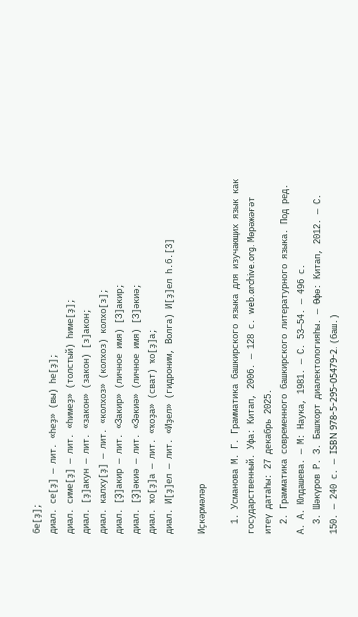бе[ҙ];
диал. се[ҙ] — лит. «һеҙ» (вы) һе[ҙ];
диал. симе[ҙ] — лит. «һимеҙ» (толстый) һиме[ҙ];
диал. [ҙ]акун — лит. «закон» (закон) [з]акон;
диал. калху[ҙ] — лит. «колхоз» (колхоз) колхо[з];
диал. [Ҙ]акир — лит. «Закир» (личное имя) [З]акир;
диал. [Ҙ]әкиә — лит. «Зәкиә» (личное имя) [З]әкиә;
диал. ҡо[ҙ]а — лит. «ҡоҙа» (сват) ҡо[ҙ]а;
диал. И[ҙ]ел — лит. «Иҙел» (гидроним, Волга) И[ҙ]ел һ.б.[3]

Иҫкәрмәләр

  1. Усманова М. Г. Грамматика башкирского языка для изучающих язык как государственный. Уфа: Китап, 2006. — 128 с. web.archive.org. Мөрәжәғәт итеү датаһы: 27 декабрь 2025.
  2. Грамматика современного башкирского литературного языка. Под ред. А. А. Юлдашева. — М: Наука, 1981. — С. 53—54. — 496 с.
  3. Шәкүров Р. З. Башҡорт диалектологияһы. — Өфө: Китап, 2012. — С. 150. — 240 с. — ISBN 978-5-295-05479-2. (баш.)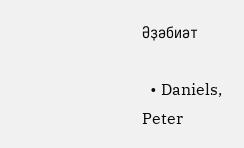Әҙәбиәт

  • Daniels, Peter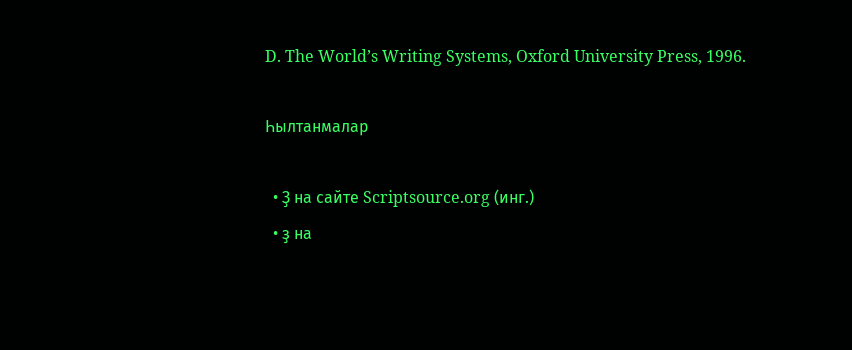D. The World’s Writing Systems, Oxford University Press, 1996.

Һылтанмалар

  • Ҙ на сайте Scriptsource.org (инг.)
  • ҙ на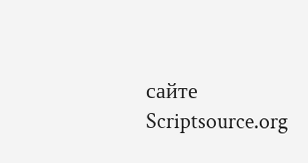сайте Scriptsource.org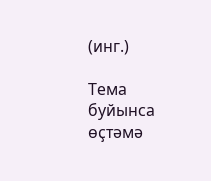(инг.)

Тема буйынса өҫтәмә